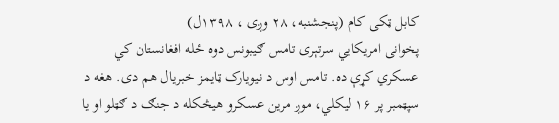کابل ټکی کام (پنجشنبه، ۲۸ وږی ، ۱۳۹۸ل)
پخوانی امریکایي سرتېری تامس ګیبونس دوه ځله افغانستان کي عسکري کړې ده. تامس اوس د نیویارک ټایمز خبریال هم دی. هغه د سپټمبر پر ۱۶ لیکلي، موږ مرین عسکرو هیڅکله د جنګ د ګټلو او یا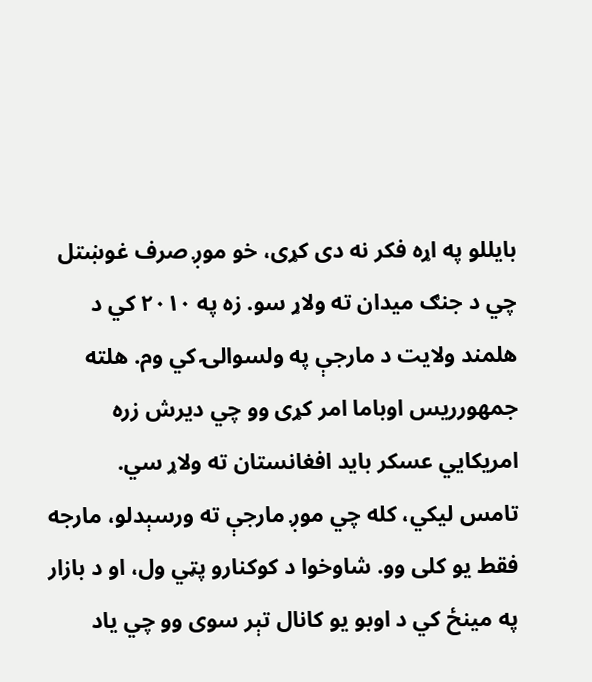بایللو په اړه فکر نه دی کړی، خو موږ صرف غوښتل چي د جنګ میدان ته ولاړ سو. زه په ۲۰۱۰ کي د هلمند ولایت د مارجې په ولسوالۍ کي وم. هلته جمهورریس اوباما امر کړی وو چي دیرش زره امریکايي عسکر باید افغانستان ته ولاړ سي.
تامس لیکي، کله چي موږ مارجې ته ورسېدلو، مارجه فقط یو کلی وو. شاوخوا د کوکنارو پټي ول، او د بازار په مینځ کي د اوبو یو کانال تېر سوی وو چي یاد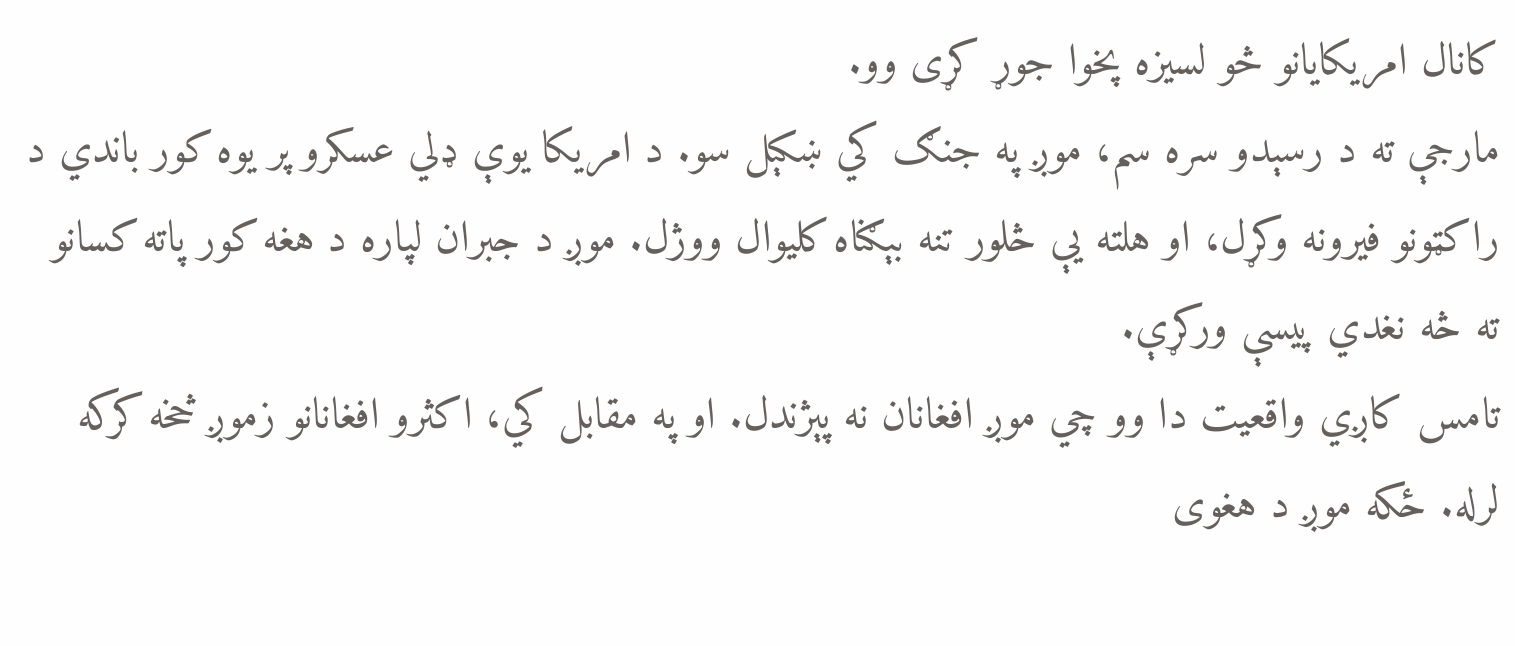کانال امریکایانو څو لسیزه پخوا جوړ کړی وو.
مارجې ته د رسېدو سره سم، موږ په جنګ کي ښکېل سو. د امریکا یوې ډلي عسکرو پر یوه کور باندي د راکټونو فیرونه وکړل، او هلته يې څلور تنه بېګناه کلیوال ووژل. موږ د جبران لپاره د هغه کور پاته کسانو ته څه نغدي پیسې ورکړې.
تامس کاږي واقعیت دا وو چي موږ افغانان نه پېژندل. او په مقابل کي، اکثرو افغانانو زموږ څخه کرکه لرله. ځکه موږ د هغوی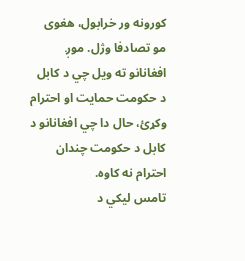کورونه ور خرابول، هغوی مو تصادفا وژل. موږ افغانانو ته ویل چي د کابل د حکومت حمایت او احترام وکړئ، حال دا چي افغانانو د کابل د حکومت چندان احترام نه کاوه.
تامس لیکي د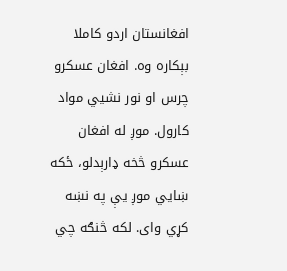افغانستان اردو کاملا بېکاره وه. افغان عسکرو چرس او نور نشيي مواد کارول. موږ له افغان عسکرو څخه ډارېدلو، ځکه ښايي موږ يې په نښه کړي وای. لکه څنګه چي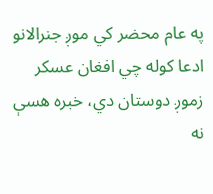په عام محضر کي موږ جنرالانو ادعا کوله چي افغان عسکر زموږ دوستان دي، خبره هسې نه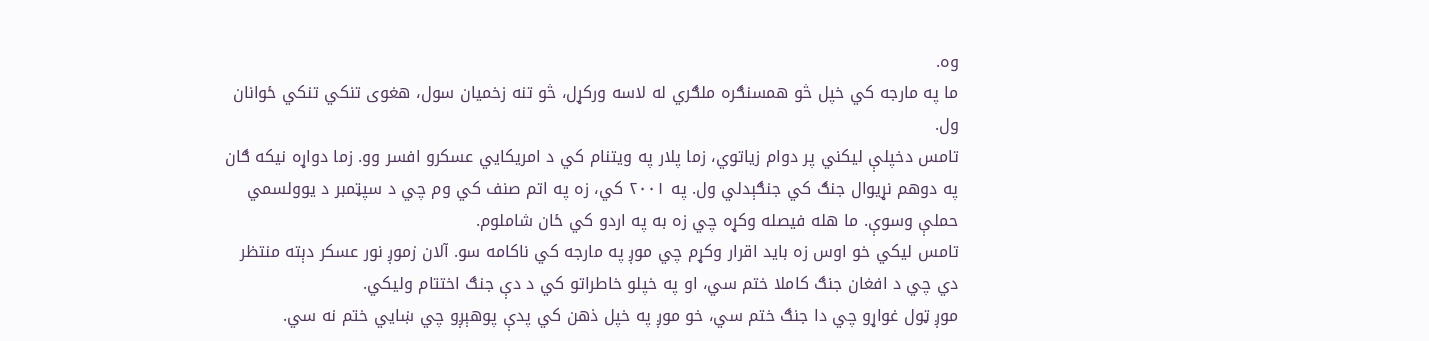وه.
ما په مارجه کي خپل څو همسنګره ملګري له لاسه ورکړل، څو تنه زخمیان سول، هغوی تنکي تنکي ځوانان ول.
تامس دخپلې لیکني پر دوام زیاتوي، زما پلار په ویتنام کي د امریکايي عسکرو افسر وو. زما دواړه نیکه ګان په دوهم نړیوال جنګ کي جنګېدلي ول. په ۲۰۰۱ کي، زه په اتم صنف کي وم چي د سپټمبر د یوولسمي حملې وسوې. ما هله فیصله وکړه چي زه به په اردو کي ځان شاملوم.
تامس لیکي خو اوس زه باید اقرار وکړم چي موږ په مارجه کي ناکامه سو. آلان زموږ نور عسکر دېته منتظر دي چي د افغان جنګ کاملا ختم سي، او په خپلو خاطراتو کي د دې جنګ اختتام ولیکي.
موږ ټول غواړو چي دا جنګ ختم سي، خو موږ په خپل ذهن کي پدې پوهېږو چي ښايي ختم نه سي.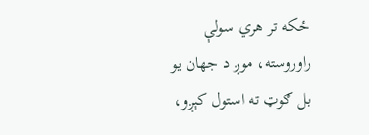ځکه تر هري سولې راوروسته، موږ د جهان یو بل ګوټ ته استول کېږو،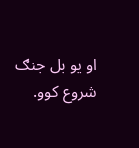او یو بل جنګ شروع کوو.